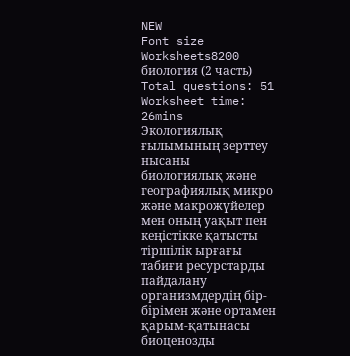NEW
Font size
Worksheets8200 биология (2 часть)
Total questions: 51
Worksheet time: 26mins
Экологиялық ғылымының зерттеу нысаны
биологиялық және географиялық микро және макрожүйелер мен оның уақыт пен кеңістікке қатысты тіршілік ырғағы
табиғи ресурстарды пайдалану
организмдердің бір-бірімен және ортамен қарым-қатынасы
биоценозды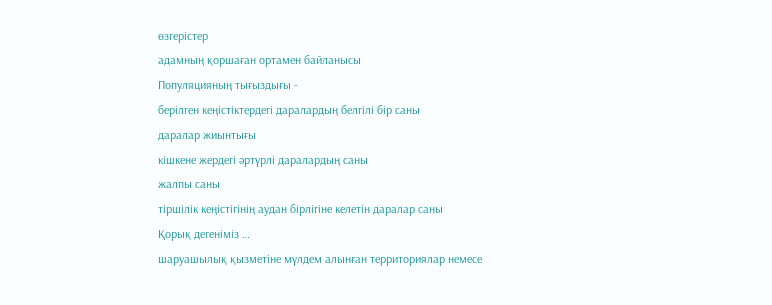өзгерістер
адамның қоршаған ортамен байланысы
Популяцияның тығыздығы -
берілген кеңістіктердегі даралардың белгілі бір саны
даралар жиынтығы
кішкене жердегі әртүрлі даралардың саны
жалпы саны
тіршілік кеңістігінің аудан бірлігіне келетін даралар саны
Қорық дегеніміз …
шаруашылық қызметіне мүлдем алынған территориялар немесе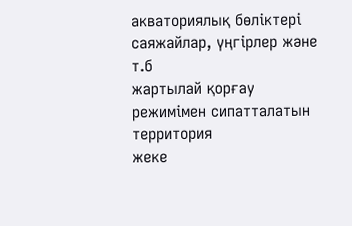акваториялық бөліктері
саяжайлар, үңгірлер және т.б
жартылай қорғау режимімен сипатталатын территория
жеке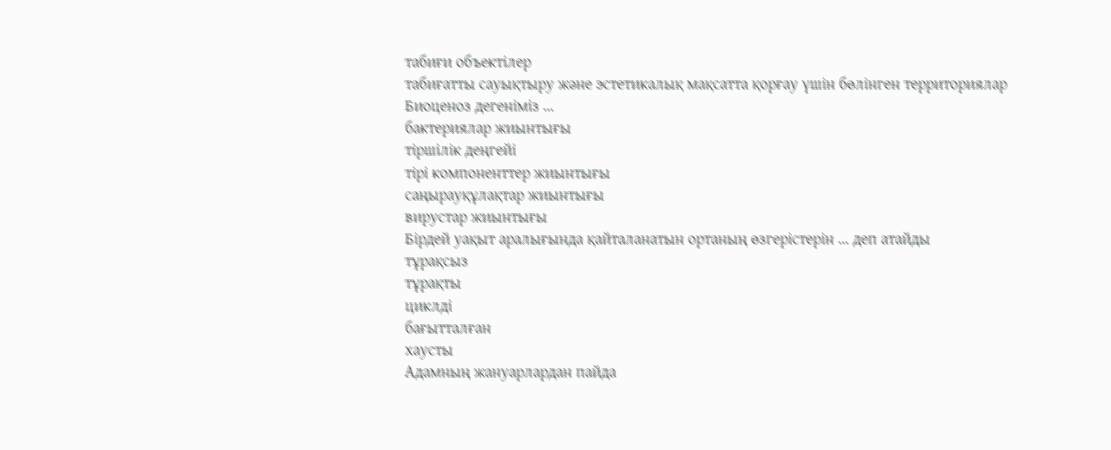табиғи объектілер
табиғатты сауықтыру және эстетикалық мақсатта қорғау үшін бөлінген территориялар
Биоценоз дегеніміз …
бактериялар жиынтығы
тіршілік деңгейі
тірі компоненттер жиынтығы
саңырауқұлақтар жиынтығы
вирустар жиынтығы
Бірдей уақыт аралығында қайталанатын ортаның өзгерістерін … деп атайды
тұрақсыз
тұрақты
циклді
бағытталған
хаусты
Адамның жануарлардан пайда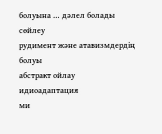болуына … дәлел болады
сөйлеу
рудимент және атавизмдердің болуы
абстракт ойлау
идиоадаптация
ми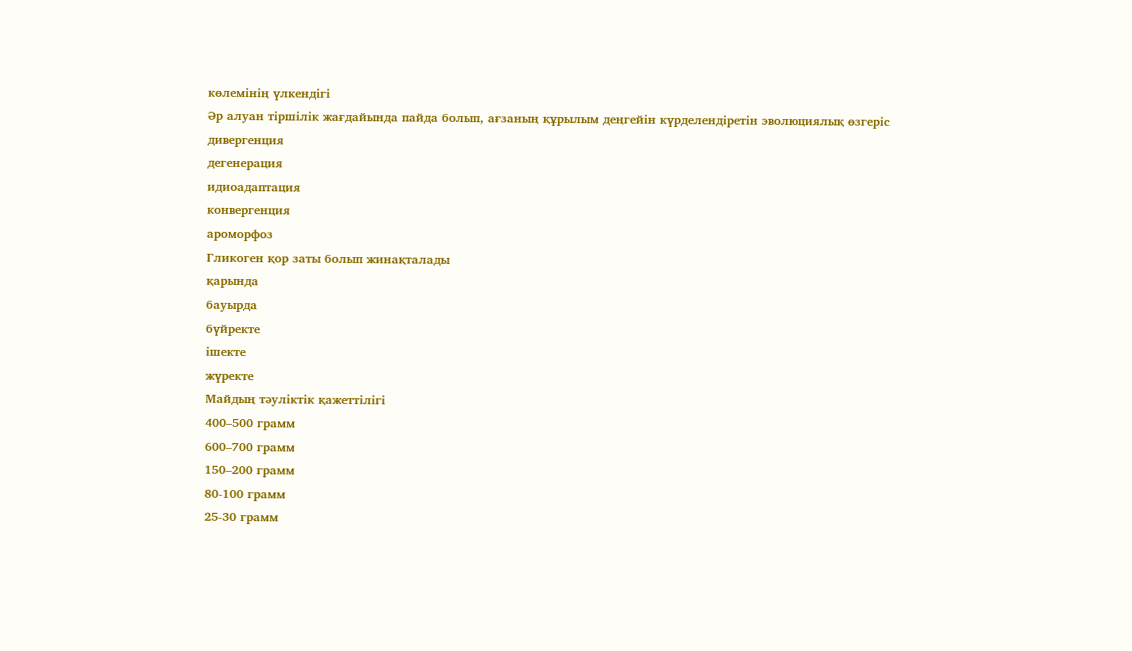көлемінің үлкендігі
Әр алуан тіршілік жағдайында пайда болып, ағзаның құрылым деңгейін күрделендіретін эволюциялық өзгеріс
дивергенция
дегенерация
идиоадаптация
конвергенция
ароморфоз
Гликоген қор заты болып жинақталады
қарында
бауырда
бүйректе
ішекте
жүректе
Майдың тәуліктік қажеттілігі
400–500 грамм
600–700 грамм
150–200 грамм
80-100 грамм
25-30 грамм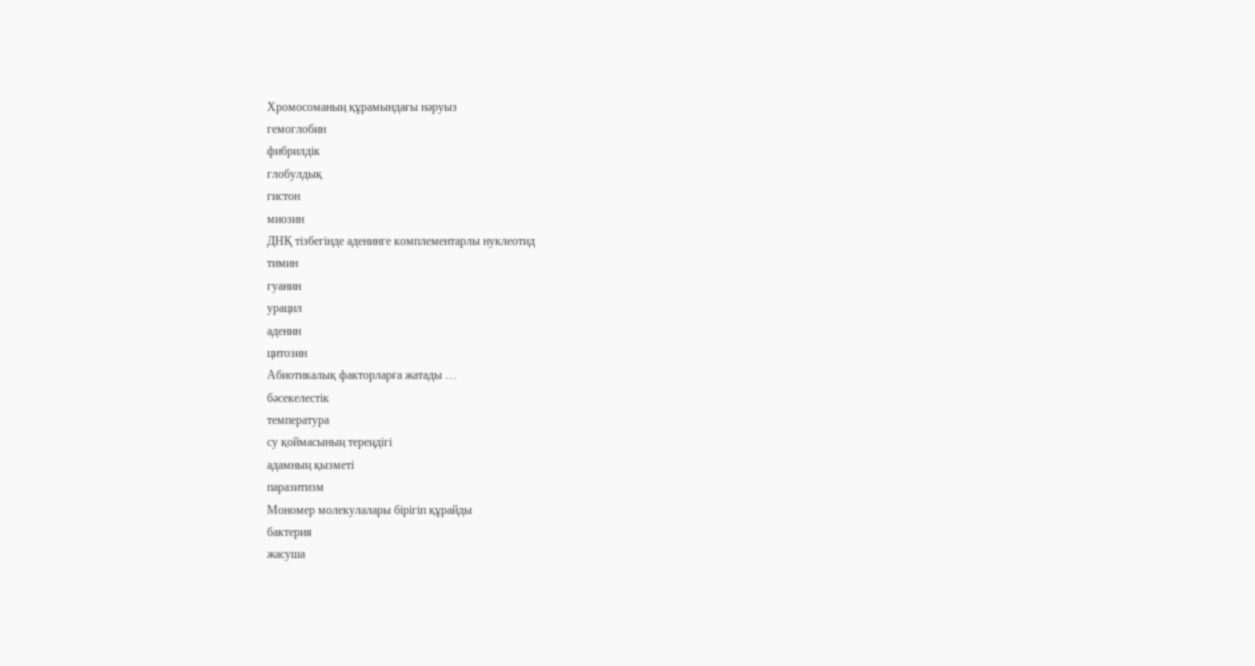Хромосоманың құрамындағы нәруыз
гемоглобин
фибрилдік
глобулдық
гистон
миозин
ДНҚ тізбегінде аденинге комплементарлы нуклеотид
тимин
гуанин
урацил
аденин
цитозин
Абиотикалық факторларға жатады …
бәсекелестік
температура
су қоймасының тереңдігі
адамның қызметі
паразитизм
Мономер молекулалары бірігіп құрайды
бактерия
жасуша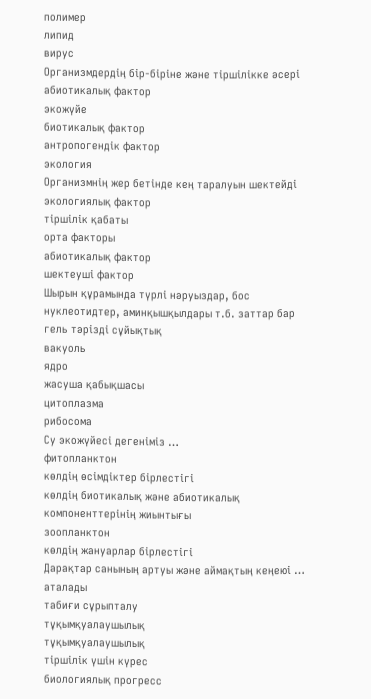полимер
липид
вирус
Организмдердің бір-біріне және тіршілікке әсері
абиотикалық фактор
экожүйе
биотикалық фактор
антропогендік фактор
экология
Организмнің жер бетінде кең таралуын шектейді
экологиялық фактор
тіршілік қабаты
орта факторы
абиотикалық фактор
шектеуші фактор
Шырын құрамында түрлі нәруыздар, бос нуклеотидтер, аминқышқылдары т.б. заттар бар гель тәрізді сұйықтық
вакуоль
ядро
жасуша қабықшасы
цитоплазма
рибосома
Су экожүйесі дегеніміз …
фитопланктон
көлдің өсімдіктер бірлестігі
көлдің биотикалық және абиотикалық компоненттерінің жиынтығы
зоопланктон
көлдің жануарлар бірлестігі
Дарақтар санының артуы және аймақтың кеңеюі … аталады
табиғи сұрыпталу
тұқымқуалаушылық
тұқымқуалаушылық
тіршілік үшін күрес
биологиялық прогресс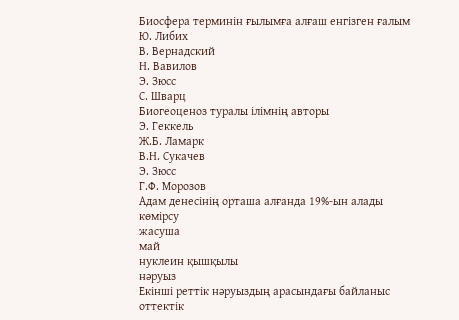Биосфера терминін ғылымға алғаш енгізген ғалым
Ю. Либих
В. Вернадский
Н. Вавилов
Э. Зюсс
С. Шварц
Биогеоценоз туралы ілімнің авторы
Э. Геккель
Ж.Б. Ламарк
В.Н. Сукачев
Э. Зюсс
Г.Ф. Морозов
Адам денесінің орташа алғанда 19%-ын алады
көмірсу
жасуша
май
нуклеин қышқылы
нәруыз
Екінші реттік нәруыздың арасындағы байланыс
оттектік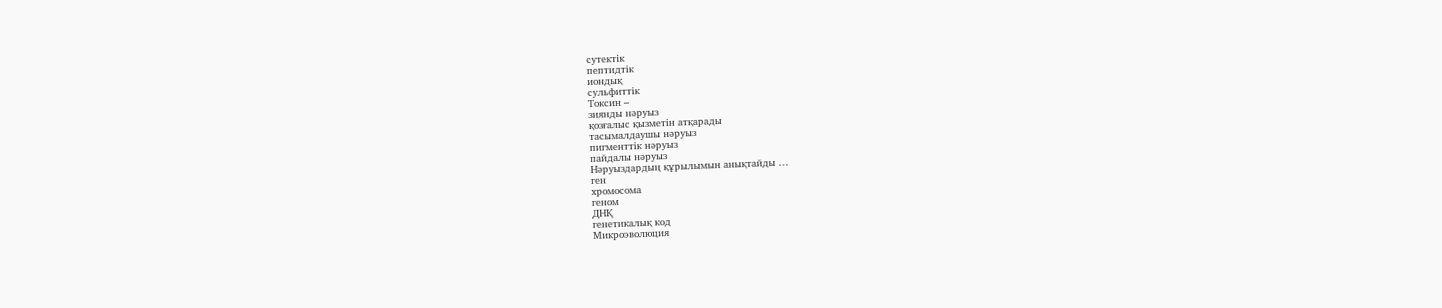сутектік
пептидтік
иондық
сульфиттік
Токсин –
зиянды нәруыз
қозғалыс қызметін атқарады
тасымалдаушы нәруыз
пигменттік нәруыз
пайдалы нәруыз
Нәруыздардың құрылымын анықтайды …
ген
хромосома
геном
ДНҚ
генетикалық код
Микроэволюция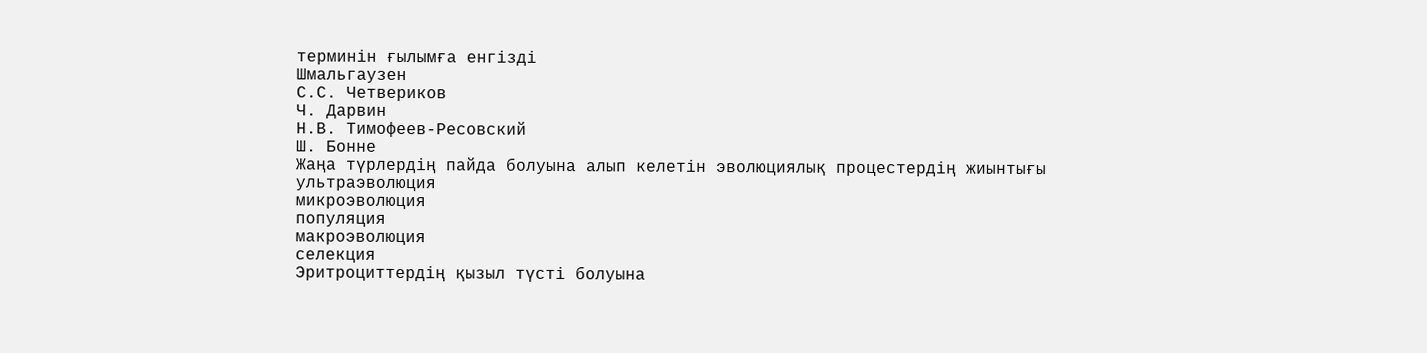терминін ғылымға енгізді
Шмальгаузен
С.С. Четвериков
Ч. Дарвин
Н.В. Тимофеев-Ресовский
Ш. Бонне
Жаңа түрлердің пайда болуына алып келетін эволюциялық процестердің жиынтығы
ультраэволюция
микроэволюция
популяция
макроэволюция
селекция
Эритроциттердің қызыл түсті болуына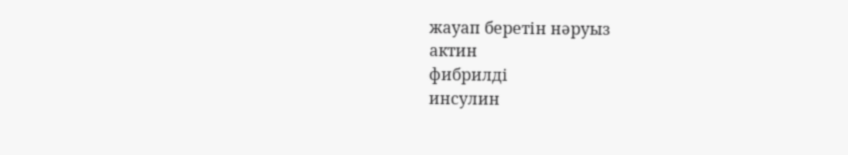жауап беретін нәруыз
актин
фибрилді
инсулин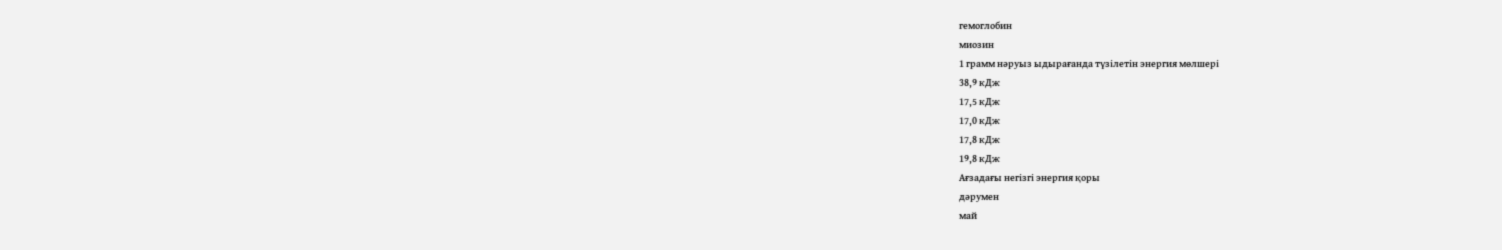гемоглобин
миозин
1 грамм нәруыз ыдырағанда түзілетін энергия мөлшері
38,9 кДж
17,5 кДж
17,0 кДж
17,8 кДж
19,8 кДж
Ағзадағы негізгі энергия қоры
дәрумен
май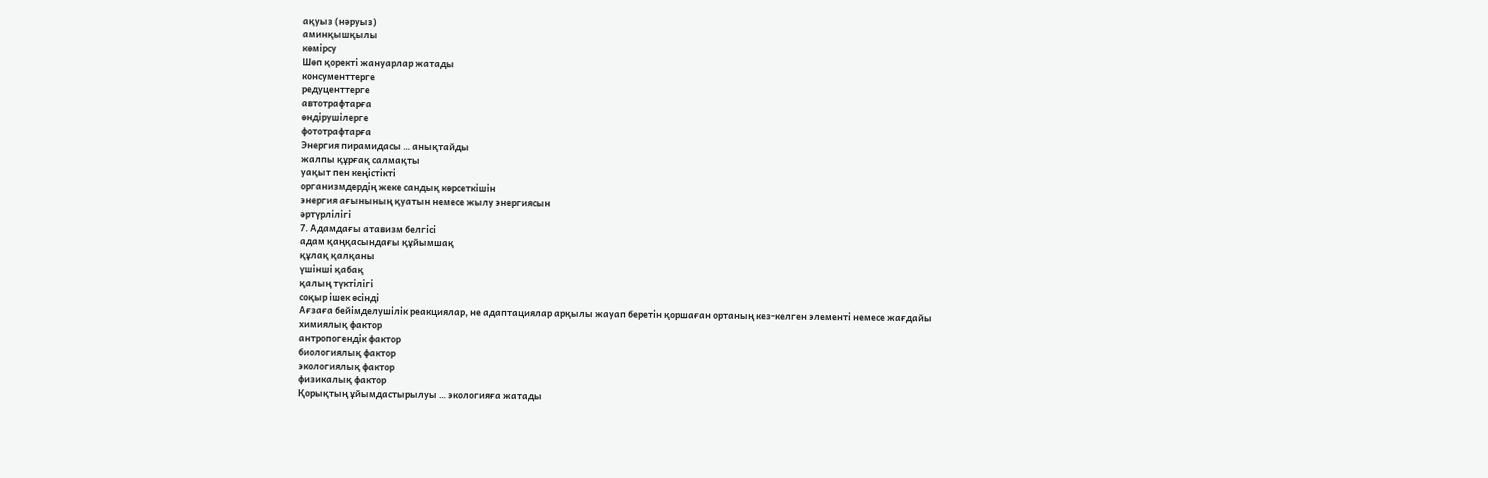ақуыз (нәруыз)
аминқышқылы
көмірсу
Шөп қоректі жануарлар жатады
консументтерге
редуценттерге
автотрафтарға
өндірушілерге
фототрафтарға
Энергия пирамидасы … анықтайды
жалпы құрғақ салмақты
уақыт пен кеңістікті
организмдердің жеке сандық көрсеткішін
энергия ағынының қуатын немесе жылу энергиясын
әртүрлілігі
7. Адамдағы атавизм белгісі
адам қаңқасындағы құйымшақ
құлақ қалқаны
үшінші қабақ
қалың түктілігі
соқыр ішек өсінді
Ағзаға бейімделушілік реакциялар, не адаптациялар арқылы жауап беретін қоршаған ортаның кез-келген элементі немесе жағдайы
химиялық фактор
антропогендік фактор
биологиялық фактор
экологиялық фактор
физикалық фактор
Қорықтың ұйымдастырылуы … экологияға жатады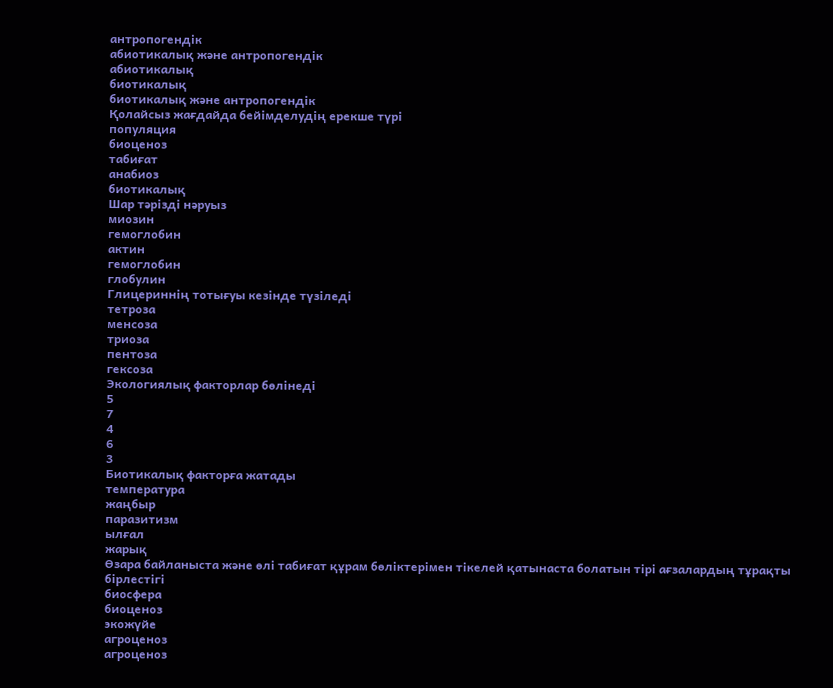антропогендік
абиотикалық және антропогендік
абиотикалық
биотикалық
биотикалық және антропогендік
Қолайсыз жағдайда бейімделудің ерекше түрі
популяция
биоценоз
табиғат
анабиоз
биотикалық
Шар тәрізді нәруыз
миозин
гемоглобин
актин
гемоглобин
глобулин
Глицериннің тотығуы кезінде түзіледі
тетроза
менсоза
триоза
пентоза
гексоза
Экологиялық факторлар бөлінеді
5
7
4
6
3
Биотикалық факторға жатады
температура
жаңбыр
паразитизм
ылғал
жарық
Өзара байланыста және өлі табиғат құрам бөліктерімен тікелей қатынаста болатын тірі ағзалардың тұрақты бірлестігі
биосфера
биоценоз
экожүйе
агроценоз
агроценоз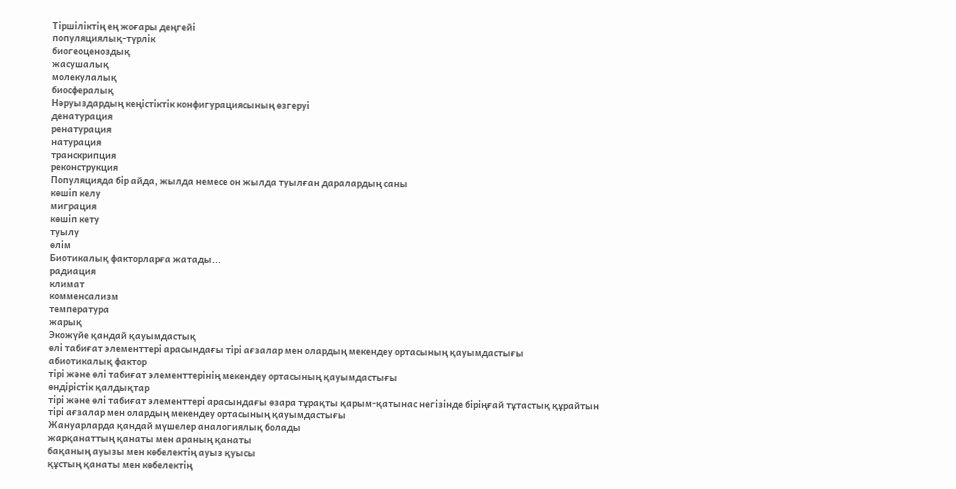Тіршіліктің ең жоғары деңгейі
популяциялық-түрлік
биогеоценоздық
жасушалық
молекулалық
биосфералық
Нәруыздардың кеңістіктік конфигурациясының өзгеруі
денатурация
ренатурация
натурация
транскрипция
реконструкция
Популяцияда бір айда, жылда немесе он жылда туылған даралардың саны
көшіп келу
миграция
көшіп кету
туылу
өлім
Биотикалық факторларға жатады...
радиация
климат
комменсализм
температура
жарық
Экожүйе қандай қауымдастық
өлі табиғат элементтері арасындағы тірі ағзалар мен олардың мекендеу ортасының қауымдастығы
абиотикалық фактор
тірі және өлі табиғат элементтерінің мекендеу ортасының қауымдастығы
өндірістік қалдықтар
тірі және өлі табиғат элементтері арасындағы өзара тұрақты қарым-қатынас негізінде біріңғай тұтастық құрайтын тірі ағзалар мен олардың мекендеу ортасының қауымдастығы
Жануарларда қандай мүшелер аналогиялық болады
жарқанаттың қанаты мен араның қанаты
бақаның ауызы мен көбелектің ауыз қуысы
құстың қанаты мен көбелектің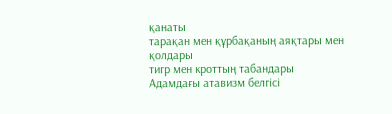қанаты
тарақан мен құрбақаның аяқтары мен қолдары
тигр мен кроттың табандары
Адамдағы атавизм белгісі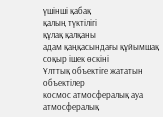үшінші қабақ
қалың түктілігі
құлақ қалқаны
адам қаңқасындағы құйымшақ
соқыр ішек өскіні
Ұлттық объектіге жататын объектілер
космос атмосфералық ауа
атмосфералық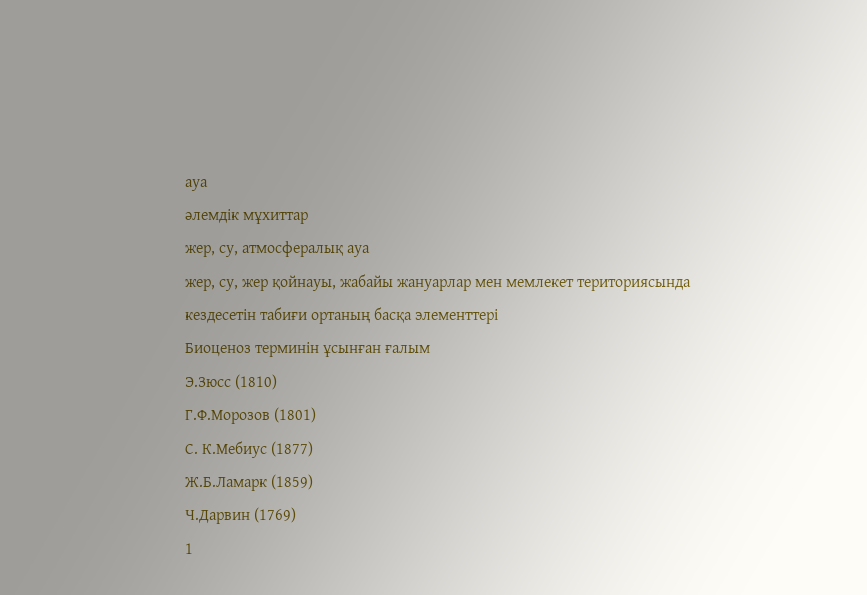ауа
әлемдік мұхиттар
жер, су, атмосфералық ауа
жер, су, жер қойнауы, жабайы жануарлар мен мемлекет териториясында кездесетін табиғи ортаның басқа элементтері
Биоценоз терминін ұсынған ғалым
Э.Зюсс (1810)
Г.Ф.Морозов (1801)
С. К.Мебиус (1877)
Ж.Б.Ламарк (1859)
Ч.Дарвин (1769)
1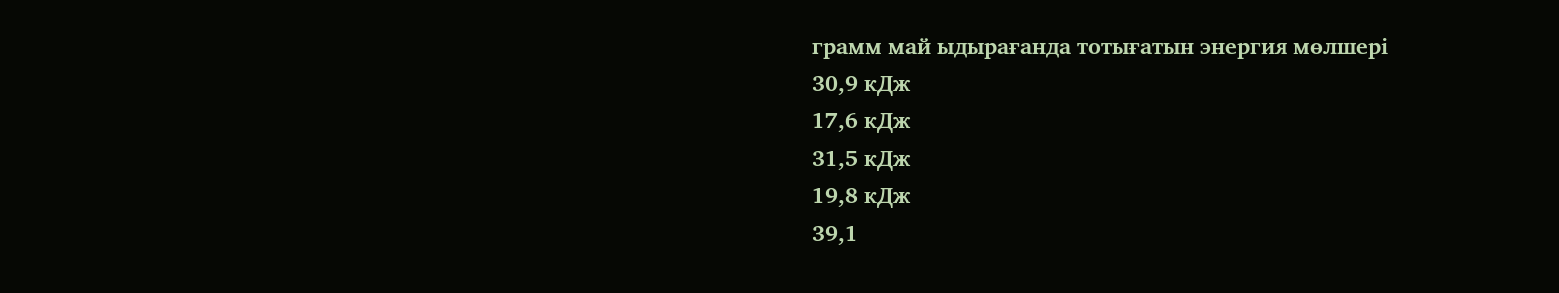грамм май ыдырағанда тотығатын энергия мөлшері
30,9 кДж
17,6 кДж
31,5 кДж
19,8 кДж
39,1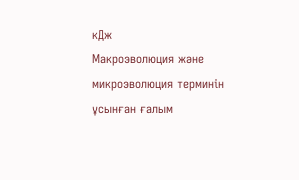кДж
Макроэволюция және микроэволюция терминін ұсынған ғалым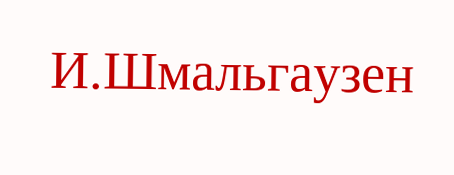И.Шмальгаузен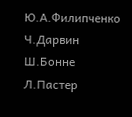Ю.А.Филипченко
Ч.Дарвин
Ш.Бонне
Л.Пастер